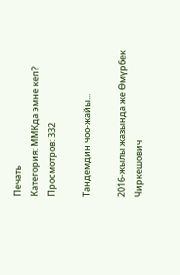Печать
Категория: ММКда эмне кеп?
Просмотров: 332

Тандемдин чоо-жайы...

2016-жылы жазында же Өмүрбек Чиркешович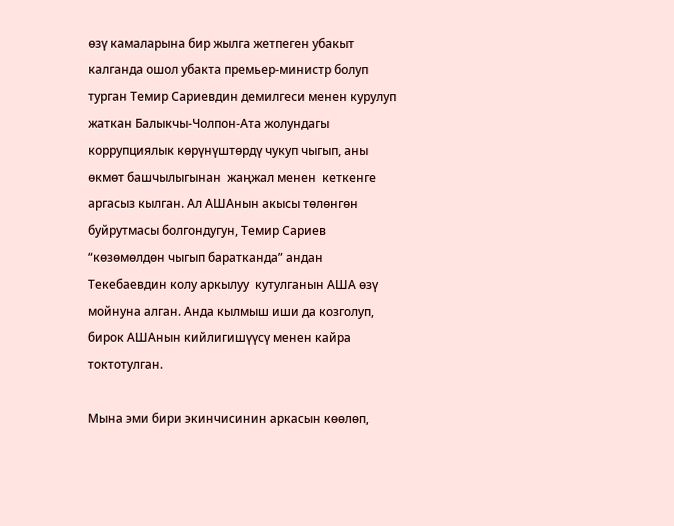өзү камаларына бир жылга жетпеген убакыт калганда ошол убакта премьер-министр болуп турган Темир Сариевдин демилгеси менен курулуп жаткан Балыкчы-Чолпон-Ата жолундагы коррупциялык көрүнүштөрдү чукуп чыгып, аны өкмөт башчылыгынан  жаңжал менен  кеткенге аргасыз кылган. Ал АШАнын акысы төлөнгөн буйрутмасы болгондугун, Темир Сариев “көзөмөлдөн чыгып баратканда” андан Текебаевдин колу аркылуу  кутулганын АША өзү мойнуна алган. Анда кылмыш иши да козголуп, бирок АШАнын кийлигишүүсү менен кайра токтотулган.

Мына эми бири экинчисинин аркасын көөлөп,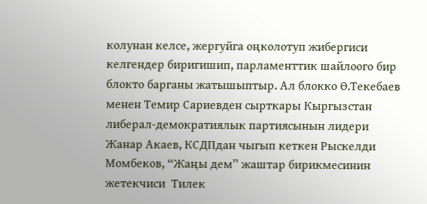колунан келсе, жергуйга оңколотуп жибергиси келгендер биригишип, парламенттик шайлоого бир блокто барганы жатышыптыр. Ал блокко Ө.Текебаев менен Темир Сариевден сырткары Кыргызстан либерал-демократиялык партиясынын лидери Жанар Акаев, КСДПдан чыгып кеткен Рыскелди Момбеков, “Жаңы дем” жаштар бирикмесинин жетекчиси  Тилек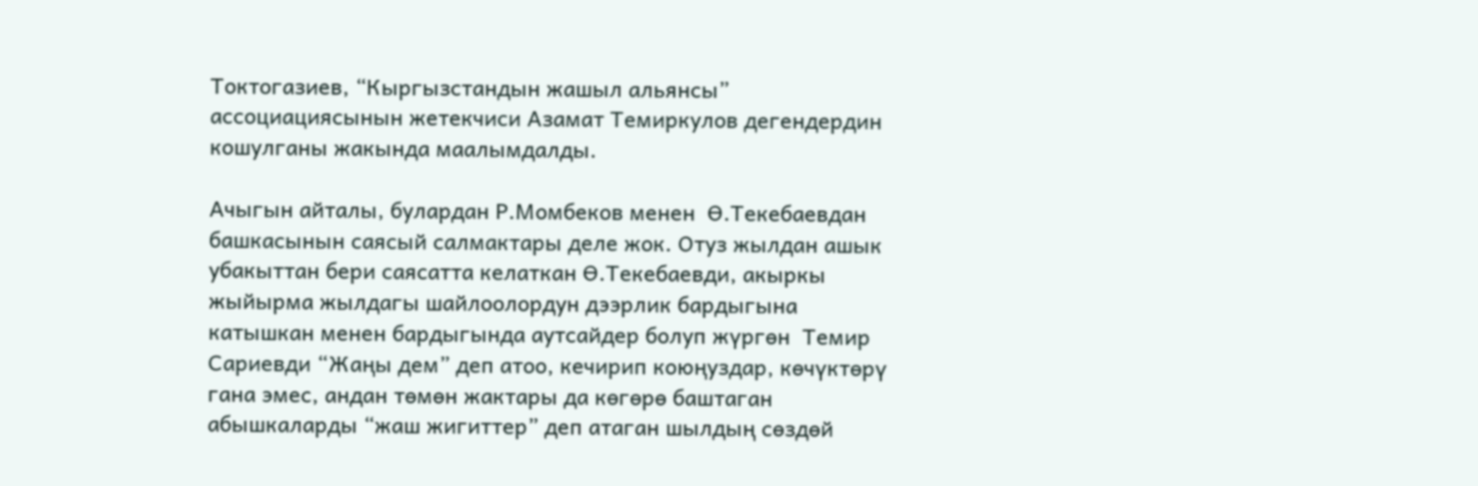Токтогазиев, “Кыргызстандын жашыл альянсы” ассоциациясынын жетекчиси Азамат Темиркулов дегендердин кошулганы жакында маалымдалды.

Ачыгын айталы, булардан Р.Момбеков менен  Ө.Текебаевдан башкасынын саясый салмактары деле жок. Отуз жылдан ашык убакыттан бери саясатта келаткан Ө.Текебаевди, акыркы жыйырма жылдагы шайлоолордун дээрлик бардыгына катышкан менен бардыгында аутсайдер болуп жүргөн  Темир Сариевди “Жаңы дем” деп атоо, кечирип коюңуздар, көчүктөрү гана эмес, андан төмөн жактары да көгөрө баштаган абышкаларды “жаш жигиттер” деп атаган шылдың сөздөй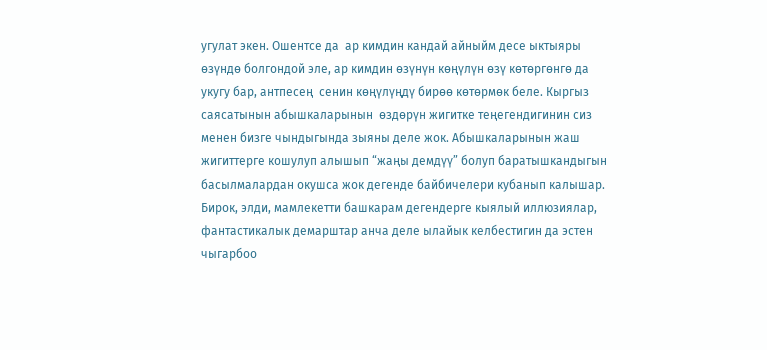угулат экен. Ошентсе да  ар кимдин кандай айныйм десе ыктыяры өзүндө болгондой эле, ар кимдин өзүнүн көңүлүн өзү көтөргөнгө да укугу бар, антпесең  сенин көңүлүңдү бирөө көтөрмөк беле. Кыргыз саясатынын абышкаларынын  өздөрүн жигитке теңегендигинин сиз менен бизге чындыгында зыяны деле жок. Абышкаларынын жаш жигиттерге кошулуп алышып “жаңы демдүү” болуп баратышкандыгын басылмалардан окушса жок дегенде байбичелери кубанып калышар. Бирок, элди, мамлекетти башкарам дегендерге кыялый иллюзиялар, фантастикалык демарштар анча деле ылайык келбестигин да эстен чыгарбоо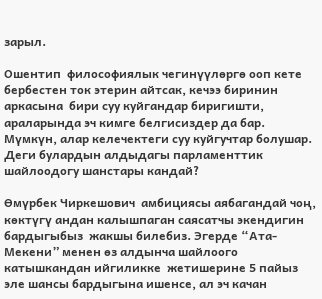зарыл.

Ошентип  философиялык чегинүүлөргө ооп кете бербестен ток этерин айтсак, кечээ биринин аркасына  бири суу куйгандар биригишти, араларында эч кимге белгисиздер да бар. Мүмкүн, алар келечектеги суу куйгучтар болушар. Деги булардын алдыдагы парламенттик шайлоодогу шанстары кандай?

Өмүрбек Чиркешович  амбициясы аябагандай чоң, көктүгү андан калышпаган саясатчы экендигин бардыгыбыз  жакшы билебиз. Эгерде “Ата-Мекени” менен өз алдынча шайлоого катышкандан ийгиликке  жетишерине 5 пайыз эле шансы бардыгына ишенсе, ал эч качан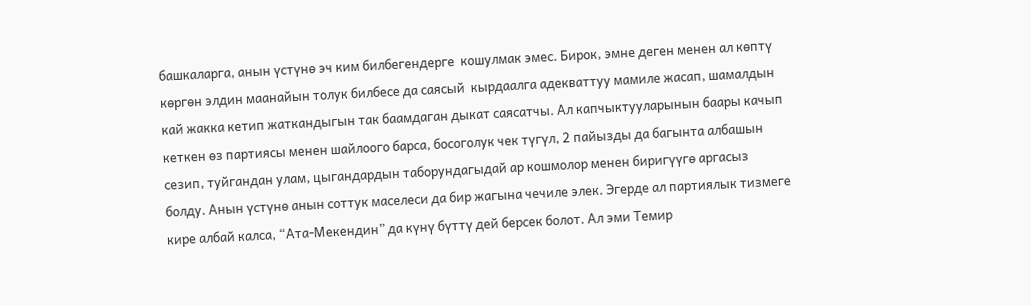башкаларга, анын үстүнө эч ким билбегендерге  кошулмак эмес. Бирок, эмне деген менен ал көптү көргөн элдин маанайын толук билбесе да саясый  кырдаалга адекваттуу мамиле жасап, шамалдын кай жакка кетип жаткандыгын так баамдаган дыкат саясатчы. Ал капчыктууларынын баары качып кеткен өз партиясы менен шайлоого барса, босоголук чек түгүл, 2 пайызды да багынта албашын сезип, туйгандан улам, цыгандардын таборундагыдай ар кошмолор менен биригүүгө аргасыз болду. Анын үстүнө анын соттук маселеси да бир жагына чечиле элек. Эгерде ал партиялык тизмеге кире албай калса, “Ата-Мекендин” да күнү бүттү дей берсек болот. Ал эми Темир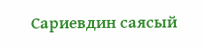Сариевдин саясый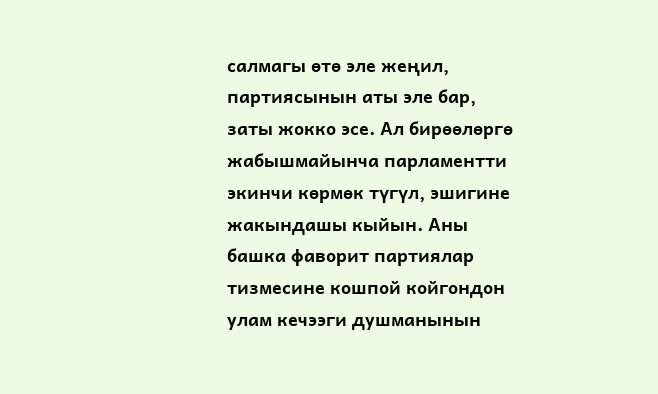салмагы өтө эле жеңил, партиясынын аты эле бар, заты жокко эсе. Ал бирөөлөргө жабышмайынча парламентти экинчи көрмөк түгүл, эшигине жакындашы кыйын. Аны башка фаворит партиялар тизмесине кошпой койгондон улам кечээги душманынын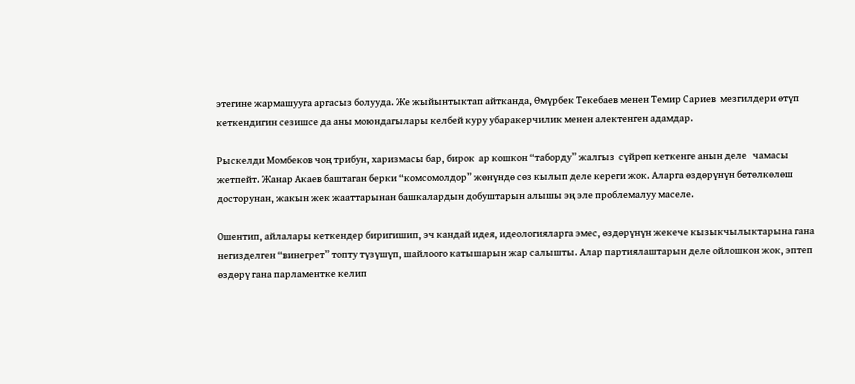этегине жармашууга аргасыз болууда. Же жыйынтыктап айтканда, Өмүрбек Текебаев менен Темир Сариев  мезгилдери өтүп кеткендигин сезишсе да аны моюндагылары келбей куру убаракерчилик менен алектенген адамдар.

Рыскелди Момбеков чоң трибун, харизмасы бар, бирок  ар кошкон “таборду” жалгыз  сүйрөп кеткенге анын деле   чамасы жетпейт. Жанар Акаев баштаган берки “комсомолдор” жөнүндө сөз кылып деле кереги жок. Аларга өздөрүнүн бөтөлкөлөш досторунан, жакын жек жааттарынан башкалардын добуштарын алышы эң эле проблемалуу маселе.

Ошентип, айлалары кеткендер биригишип, эч кандай идея, идеологияларга эмес, өздөрүнүн жекече кызыкчылыктарына гана негизделген “винегрет” топту түзүшүп, шайлоого катышарын жар салышты. Алар партиялаштарын деле ойлошкон жок, эптеп өздөрү гана парламентке келип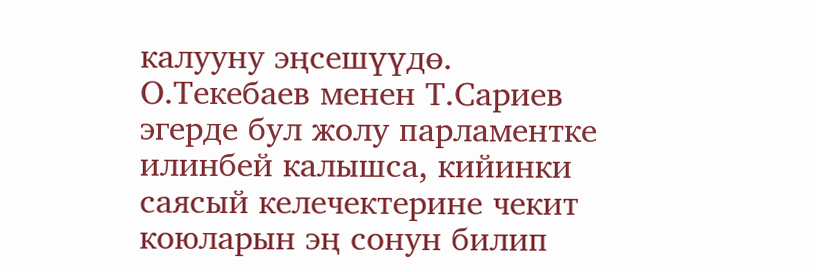калууну эңсешүүдө. О.Текебаев менен Т.Сариев эгерде бул жолу парламентке илинбей калышса, кийинки саясый келечектерине чекит коюларын эң сонун билип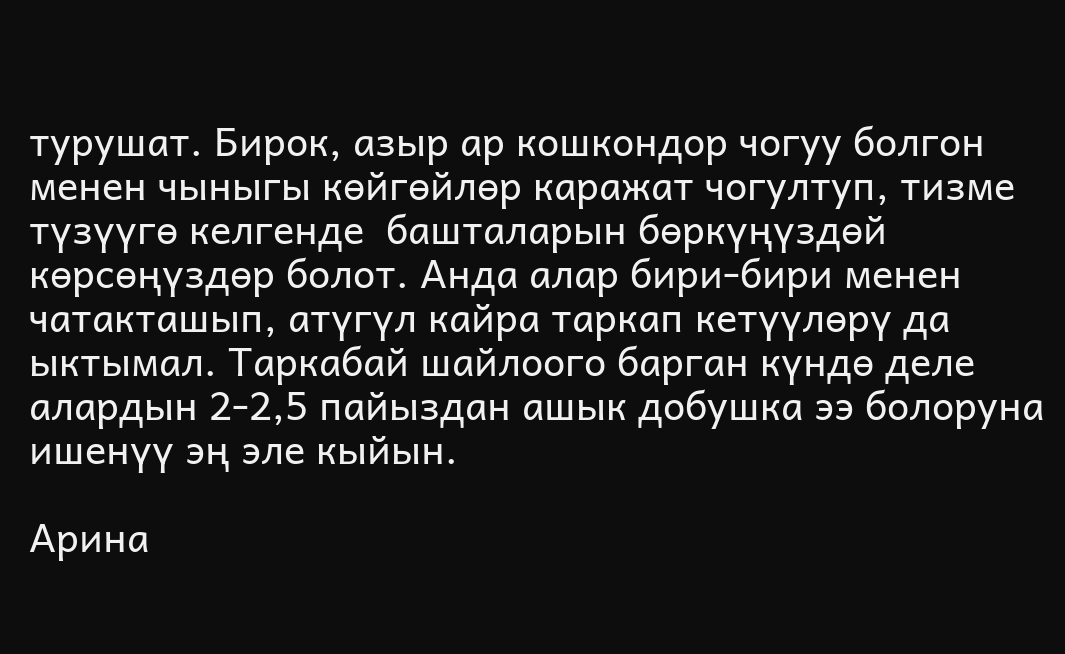турушат. Бирок, азыр ар кошкондор чогуу болгон менен чыныгы көйгөйлөр каражат чогултуп, тизме түзүүгө келгенде  башталарын бөркүңүздөй көрсөңүздөр болот. Анда алар бири-бири менен чатакташып, атүгүл кайра таркап кетүүлөрү да ыктымал. Таркабай шайлоого барган күндө деле алардын 2-2,5 пайыздан ашык добушка ээ болоруна ишенүү эң эле кыйын.

Арина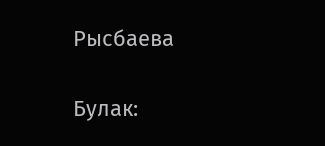Рысбаева

Булак: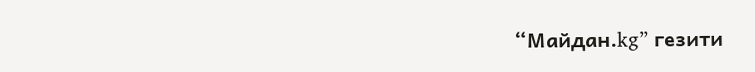“Майдан.kg” гезити